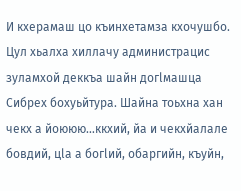И кхерамаш цо къинхетамза кхочушбо. Цул хьалха хиллачу администрацис зуламхой деккъа шайн догӏмашца Сибрех бохуьйтура. Шайна тоьхна хан чекх а йоююю…ккхий, йа и чекхйалале бовдий, цӏа а богӏий, обаргийн, къуйн,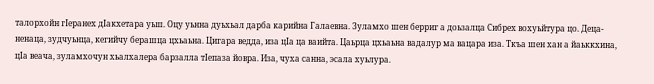талорхойн гӏеранех дӏакхетара уьш. Оцу уьнна дуьхьал дарба карийна Галаевна. Зуламхо шен берриг а доьзалца Сибрех вохуьйтура цо. Деца-ненаца, зудчуьнца, кегийчу берашца цхьаьна. Цигара ведда, иза цӏа ца ваийта. Цаьрца цхьаьна вадалур ма вацара иза. Ткъа шен хан а йаьккхина, цӏа веача, зуламхочун хьалхалера барзалла тӏепаза йовра. Иза, чуха санна, эсала хуьлура.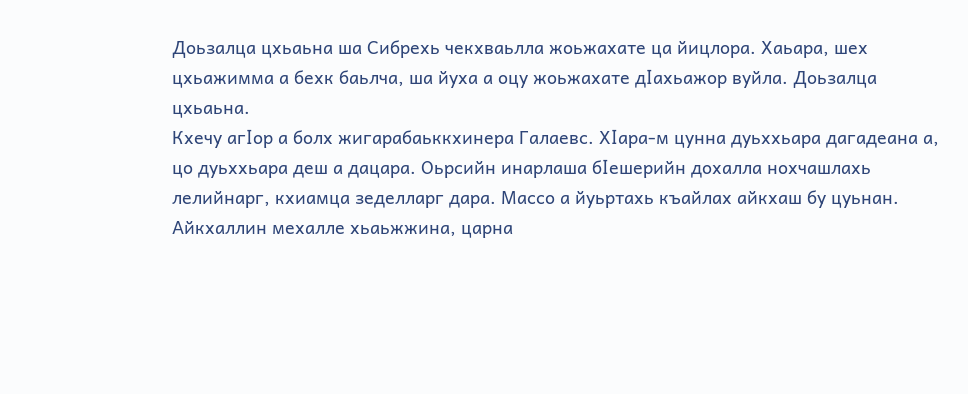Доьзалца цхьаьна ша Сибрехь чекхваьлла жоьжахате ца йицлора. Хаьара, шех цхьажимма а бехк баьлча, ша йуха а оцу жоьжахате дӏахьажор вуйла. Доьзалца цхьаьна.
Кхечу агӏор а болх жигарабаьккхинера Галаевс. Хӏара-м цунна дуьххьара дагадеана а, цо дуьххьара деш а дацара. Оьрсийн инарлаша бӏешерийн дохалла нохчашлахь лелийнарг, кхиамца зеделларг дара. Массо а йуьртахь къайлах айкхаш бу цуьнан. Айкхаллин мехалле хьаьжжина, царна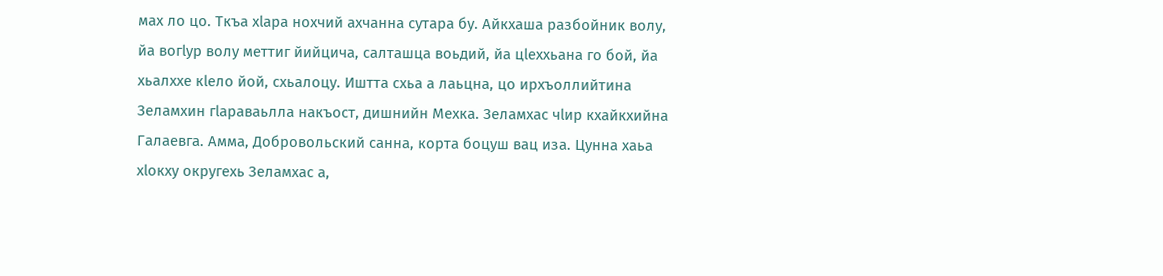мах ло цо. Ткъа хӏара нохчий ахчанна сутара бу. Айкхаша разбойник волу, йа вогӏур волу меттиг йийцича, салташца воьдий, йа цӏеххьана го бой, йа хьалххе кӏело йой, схьалоцу. Иштта схьа а лаьцна, цо ирхъоллийтина Зеламхин гӏараваьлла накъост, дишнийн Мехка. Зеламхас чӏир кхайкхийна Галаевга. Амма, Добровольский санна, корта боцуш вац иза. Цунна хаьа хӏокху округехь Зеламхас а,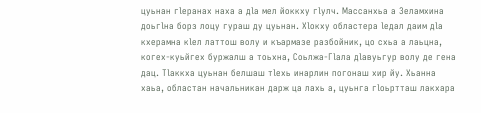цуьнан гӏеранах наха а дӏа мел йоккху гӏулч. Массанхьа а Зеламхина доьгӏна борз лоцу гураш ду цуьнан. Хӏокху областера ӏедал даим дӏа кхерамна кӏел латтош волу и къармазе разбойник, цо схьа а лаьцна, когех-куьйгех буржалш а тоьхна, Соьлжа-Гӏала дӏавуьгур волу де гена дац. Тӏаккха цуьнан белшаш тӏехь инарлин погонаш хир йу. Хьанна хаьа, областан начальникан дарж ца лахь а, цуьнга гӏоьртташ лакхара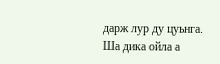дарж лур ду цуьнга.
Ша дика ойла а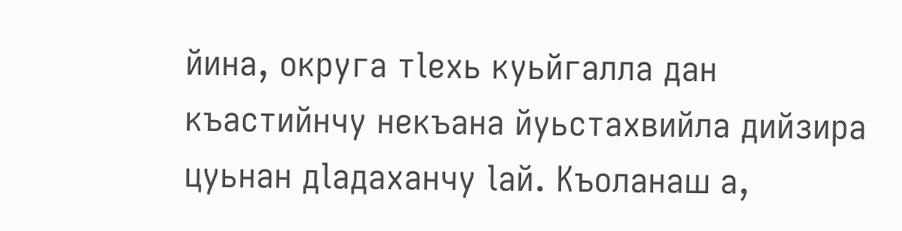йина, округа тӏехь куьйгалла дан къастийнчу некъана йуьстахвийла дийзира цуьнан дӏадаханчу ӏай. Къоланаш а,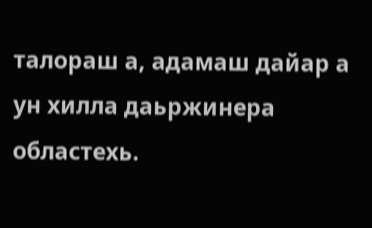талораш а, адамаш дайар а ун хилла даьржинера областехь.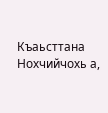Къаьсттана Нохчийчохь а,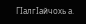Гӏалгӏайчохь а.